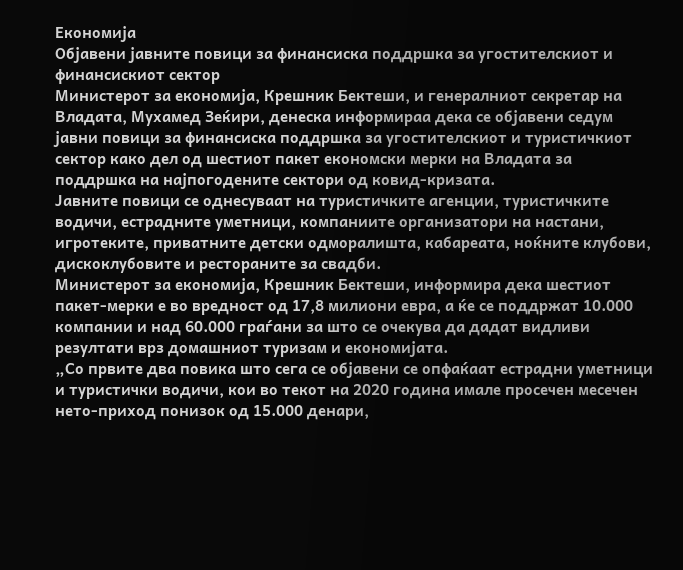Економија
Објавени јавните повици за финансиска поддршка за угостителскиот и финансискиот сектор
Министерот за економија, Крешник Бектеши, и генералниот секретар на Владата, Мухамед Зеќири, денеска информираа дека се објавени седум јавни повици за финансиска поддршка за угостителскиот и туристичкиот сектор како дел од шестиот пакет економски мерки на Владата за поддршка на најпогодените сектори од ковид-кризата.
Јавните повици се однесуваат на туристичките агенции, туристичките водичи, естрадните уметници, компаниите организатори на настани, игротеките, приватните детски одморалишта, кабареата, ноќните клубови, дискоклубовите и рестораните за свадби.
Министерот за економија, Крешник Бектеши, информира дека шестиот пакет-мерки е во вредност од 17,8 милиони евра, а ќе се поддржат 10.000 компании и над 60.000 граѓани за што се очекува да дадат видливи резултати врз домашниот туризам и економијата.
„Со првите два повика што сега се објавени се опфаќаат естрадни уметници и туристички водичи, кои во текот на 2020 година имале просечен месечен нето-приход понизок од 15.000 денари,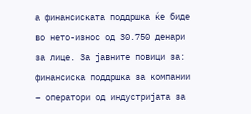а финансиската поддршка ќе биде во нето-износ од 30.750 денари за лице. За јавните повици за: финансиска поддршка за компании – оператори од индустријата за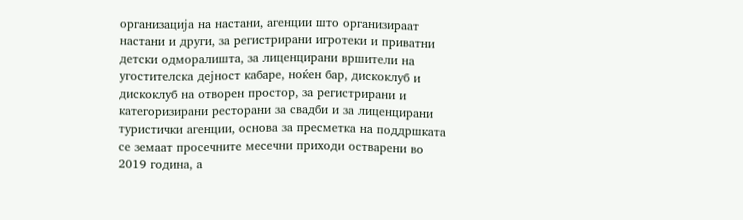организација на настани, агенции што организираат настани и други, за регистрирани игротеки и приватни детски одморалишта, за лиценцирани вршители на угостителска дејност кабаре, ноќен бар, дискоклуб и дискоклуб на отворен простор, за регистрирани и категоризирани ресторани за свадби и за лиценцирани туристички агенции, основа за пресметка на поддршката се земаат просечните месечни приходи остварени во 2019 година, а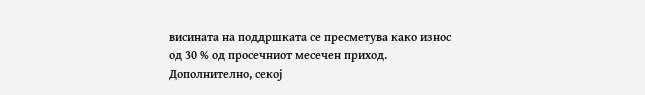висината на поддршката се пресметува како износ од 30 % од просечниот месечен приход. Дополнително, секој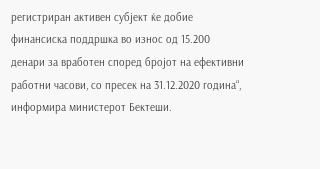регистриран активен субјект ќе добие финансиска поддршка во износ од 15.200 денари за вработен според бројот на ефективни работни часови, со пресек на 31.12.2020 година“, информира министерот Бектеши.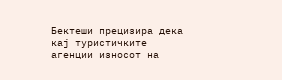Бектеши прецизира дека кај туристичките агенции износот на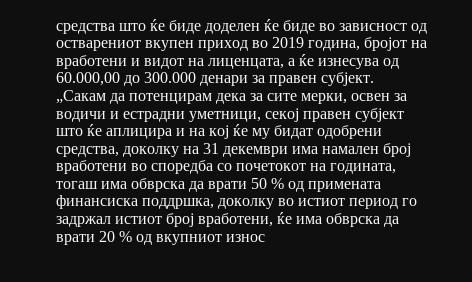средства што ќе биде доделен ќе биде во зависност од остварениот вкупен приход во 2019 година, бројот на вработени и видот на лиценцата, а ќе изнесува од 60.000,00 до 300.000 денари за правен субјект.
„Сакам да потенцирам дека за сите мерки, освен за водичи и естрадни уметници, секој правен субјект што ќе аплицира и на кој ќе му бидат одобрени средства, доколку на 31 декември има намален број вработени во споредба со почетокот на годината, тогаш има обврска да врати 50 % од примената финансиска поддршка, доколку во истиот период го задржал истиот број вработени, ќе има обврска да врати 20 % од вкупниот износ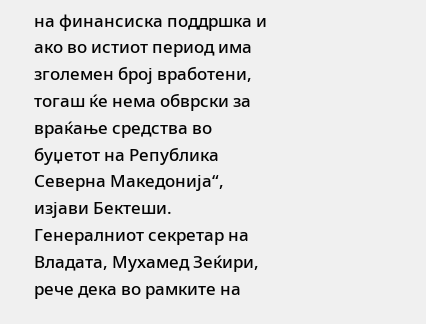на финансиска поддршка и ако во истиот период има зголемен број вработени, тогаш ќе нема обврски за враќање средства во буџетот на Република Северна Македонија“, изјави Бектеши.
Генералниот секретар на Владата, Мухамед Зеќири, рече дека во рамките на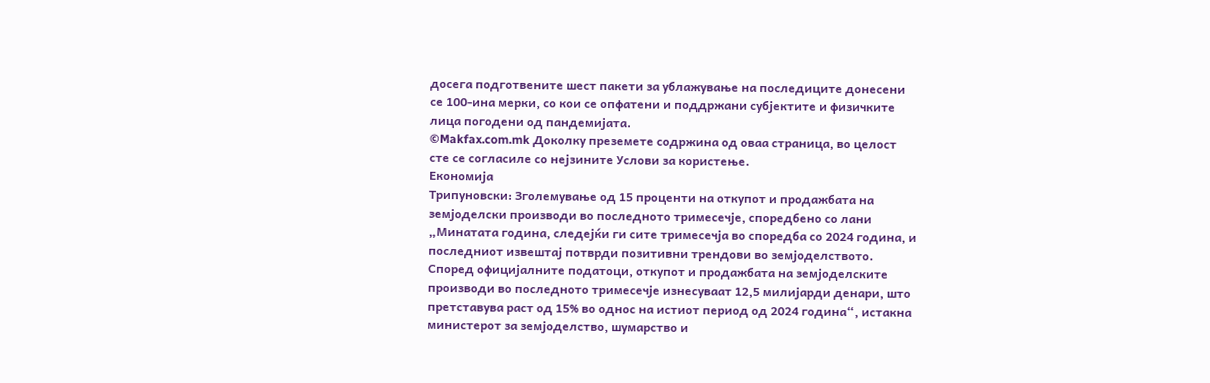досега подготвените шест пакети за ублажување на последиците донесени се 100-ина мерки, со кои се опфатени и поддржани субјектите и физичките лица погодени од пандемијата.
©Makfax.com.mk Доколку преземете содржина од оваа страница, во целост сте се согласиле со нејзините Услови за користење.
Економија
Трипуновски: Зголемување од 15 проценти на откупот и продажбата на земјоделски производи во последното тримесечје, споредбено со лани
„Минатата година, следејќи ги сите тримесечја во споредба со 2024 година, и последниот извештај потврди позитивни трендови во земјоделството. Според официјалните податоци, откупот и продажбата на земјоделските производи во последното тримесечје изнесуваат 12,5 милијарди денари, што претставува раст од 15% во однос на истиот период од 2024 година“, истакна министерот за земјоделство, шумарство и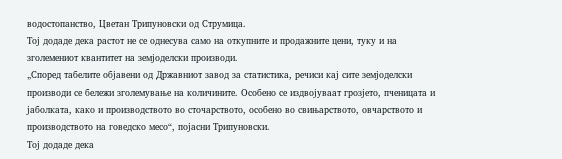водостопанство, Цветан Трипуновски од Струмица.
Тој додаде дека растот не се однесува само на откупните и продажните цени, туку и на зголемениот квантитет на земјоделски производи.
„Според табелите објавени од Државниот завод за статистика, речиси кај сите земјоделски производи се бележи зголемување на количините. Особено се издвојуваат грозјето, пченицата и јаболката, како и производството во сточарството, особено во свињарството, овчарството и производството на говедско месо“, појасни Трипуновски.
Тој додаде дека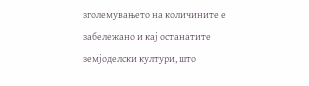зголемувањето на количините е забележано и кај останатите земјоделски култури, што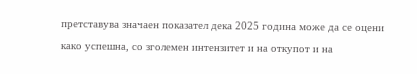претставува значаен показател дека 2025 година може да се оцени како успешна, со зголемен интензитет и на откупот и на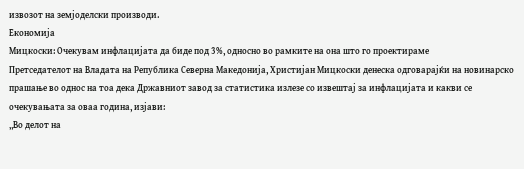извозот на земјоделски производи.
Економија
Мицкоски: Очекувам инфлацијата да биде под 3%, односно во рамките на она што го проектираме
Претседателот на Владата на Република Северна Македонија, Христијан Мицкоски денеска одговарајќи на новинарско прашање во однос на тоа дека Државниот завод за статистика излезе со извештај за инфлацијата и какви се очекувањата за оваа година, изјави:
„Во делот на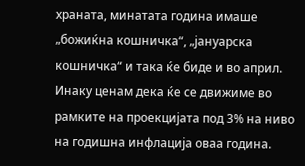храната, минатата година имаше „божиќна кошничка“, „јануарска кошничка“ и така ќе биде и во април. Инаку ценам дека ќе се движиме во рамките на проекцијата под 3% на ниво на годишна инфлација оваа година.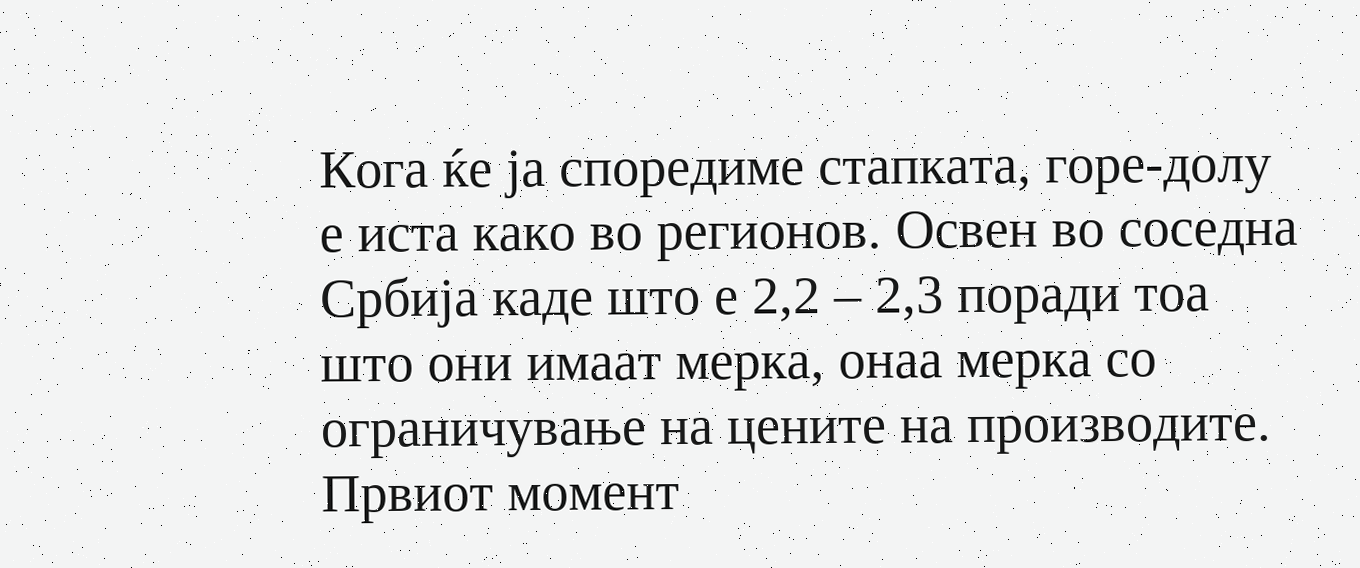Кога ќе ја споредиме стапката, горе-долу е иста како во регионов. Освен во соседна Србија каде што е 2,2 – 2,3 поради тоа што они имаат мерка, онаа мерка со ограничување на цените на производите. Првиот момент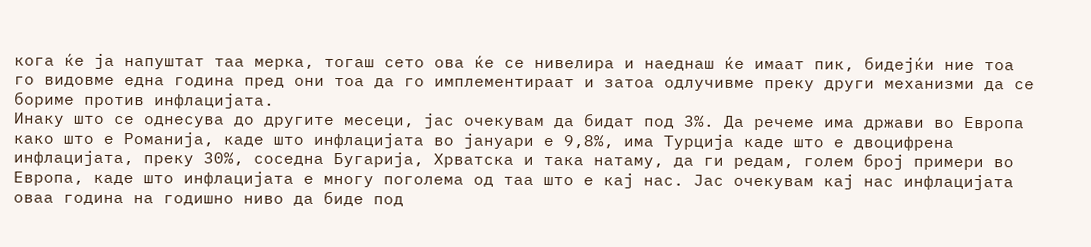кога ќе ја напуштат таа мерка, тогаш сето ова ќе се нивелира и наеднаш ќе имаат пик, бидејќи ние тоа го видовме една година пред они тоа да го имплементираат и затоа одлучивме преку други механизми да се бориме против инфлацијата.
Инаку што се однесува до другите месеци, јас очекувам да бидат под 3%. Да речеме има држави во Европа како што е Романија, каде што инфлацијата во јануари е 9,8%, има Турција каде што е двоцифрена инфлацијата, преку 30%, соседна Бугарија, Хрватска и така натаму, да ги редам, голем број примери во Европа, каде што инфлацијата е многу поголема од таа што е кај нас. Јас очекувам кај нас инфлацијата оваа година на годишно ниво да биде под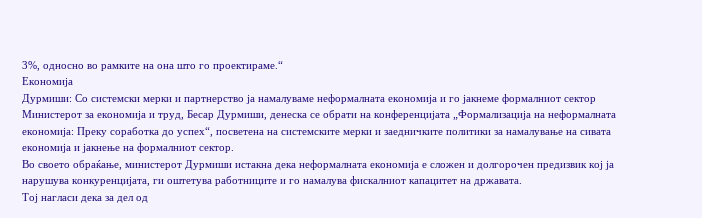3%, односно во рамките на она што го проектираме.“
Економија
Дурмиши: Со системски мерки и партнерство ја намалуваме неформалната економија и го јакнеме формалниот сектор
Министерот за економија и труд, Бесар Дурмиши, денеска се обрати на конференцијата „Формализација на неформалната економија: Преку соработка до успех“, посветена на системските мерки и заедничките политики за намалување на сивата економија и јакнење на формалниот сектор.
Во своето обраќање, министерот Дурмиши истакна дека неформалната економија е сложен и долгорочен предизвик кој ја нарушува конкуренцијата, ги оштетува работниците и го намалува фискалниот капацитет на државата.
Тој нагласи дека за дел од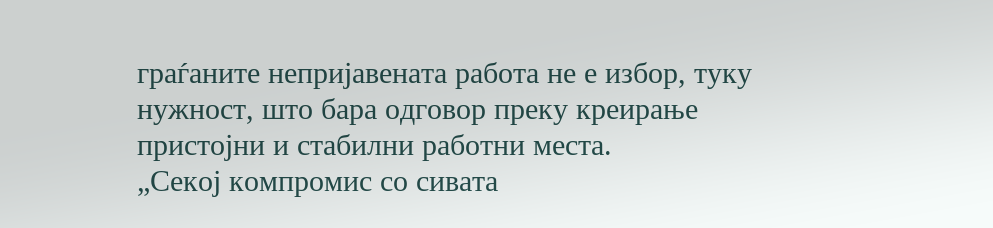граѓаните непријавената работа не е избор, туку нужност, што бара одговор преку креирање пристојни и стабилни работни места.
„Секој компромис со сивата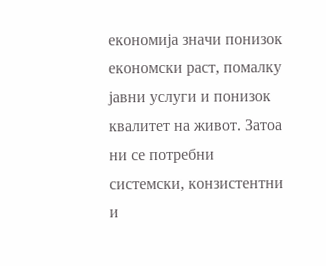економија значи понизок економски раст, помалку јавни услуги и понизок квалитет на живот. Затоа ни се потребни системски, конзистентни и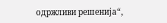одржливи решенија“,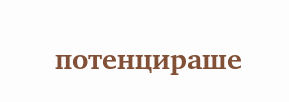потенцираше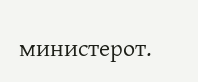министерот.